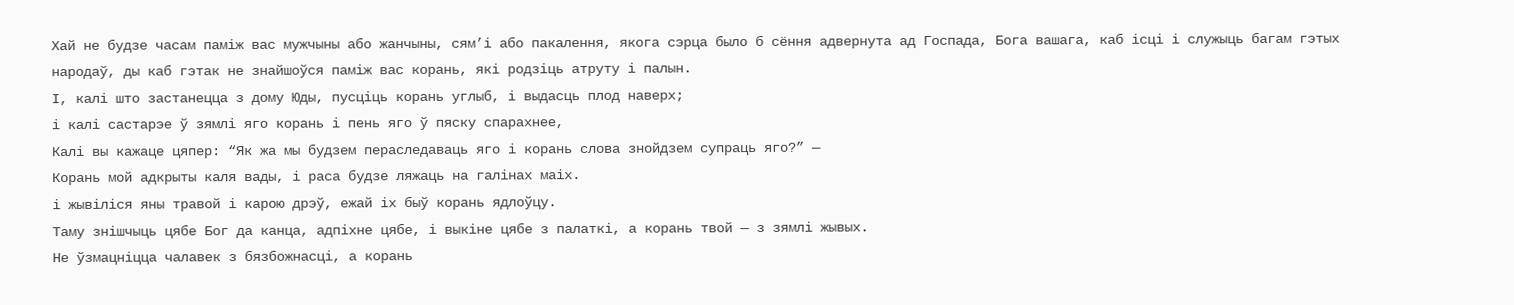Хай не будзе часам паміж вас мужчыны або жанчыны, сям’і або пакалення, якога сэрца было б сёння адвернута ад Госпада, Бога вашага, каб ісці і служыць багам гэтых народаў, ды каб гэтак не знайшоўся паміж вас корань, які родзіць атруту і палын.
І, калі што застанецца з дому Юды, пусціць корань углыб, і выдасць плод наверх;
і калі састарэе ў зямлі яго корань і пень яго ў пяску спарахнее,
Калі вы кажаце цяпер: “Як жа мы будзем пераследаваць яго і корань слова знойдзем супраць яго?” —
Корань мой адкрыты каля вады, і раса будзе ляжаць на галінах маіх.
і жывіліся яны травой і карою дрэў, ежай іх быў корань ядлоўцу.
Таму знішчыць цябе Бог да канца, адпіхне цябе, і выкіне цябе з палаткі, а корань твой — з зямлі жывых.
Не ўзмацніцца чалавек з бязбожнасці, а корань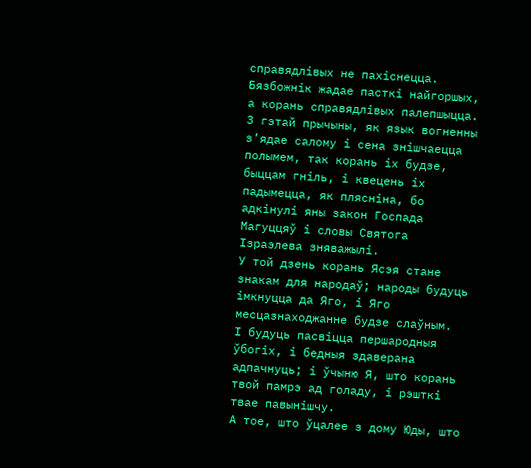справядлівых не пахіснецца.
Бязбожнік жадае пасткі найгоршых, а корань справядлівых палепшыцца.
З гэтай прычыны, як язык вогненны з’ядае салому і сена знішчаецца полымем, так корань іх будзе, быццам гніль, і квецень іх падымецца, як плясніна, бо адкінулі яны закон Госпада Магуццяў і словы Святога Ізраэлева зняважылі.
У той дзень корань Ясэя стане знакам для народаў; народы будуць імкнуцца да Яго, і Яго месцазнаходжанне будзе слаўным.
І будуць пасвіцца першародныя ўбогіх, і бедныя здаверана адпачнуць; і ўчыню Я, што корань твой памрэ ад голаду, і рэшткі твае павынішчу.
А тое, што ўцалее з дому Юды, што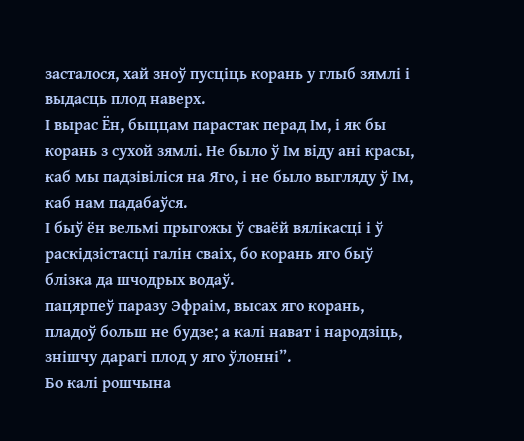засталося, хай зноў пусціць корань у глыб зямлі і выдасць плод наверх.
І вырас Ён, быццам парастак перад Ім, і як бы корань з сухой зямлі. Не было ў Ім віду ані красы, каб мы падзівіліся на Яго, і не было выгляду ў Ім, каб нам падабаўся.
І быў ён вельмі прыгожы ў сваёй вялікасці і ў раскідзістасці галін сваіх, бо корань яго быў блізка да шчодрых водаў.
пацярпеў паразу Эфраім, высах яго корань, пладоў больш не будзе; а калі нават і народзіць, знішчу дарагі плод у яго ўлонні”.
Бо калі рошчына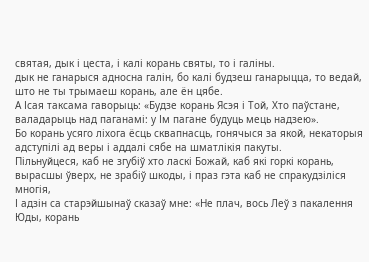святая, дык і цеста, і калі корань святы, то і галіны.
дык не ганарыся адносна галін, бо калі будзеш ганарыцца, то ведай, што не ты трымаеш корань, але ён цябе.
А Ісая таксама гаворыць: «Будзе корань Ясэя і Той, Хто паўстане, валадарыць над паганамі: у Ім пагане будуць мець надзею».
Бо корань усяго ліхога ёсць сквапнасць, гонячыся за якой, некаторыя адступілі ад веры і аддалі сябе на шматлікія пакуты.
Пільнуйцеся, каб не згубіў хто ласкі Божай, каб які горкі корань, вырасшы ўверх, не зрабіў шкоды, і праз гэта каб не спракудзіліся многія,
І адзін са старэйшынаў сказаў мне: «Не плач, вось Леў з пакалення Юды, корань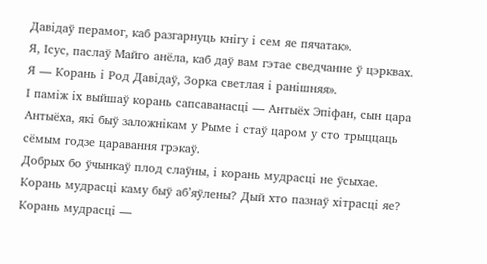Давідаў перамог, каб разгарнуць кнігу і сем яе пячатак».
Я, Ісус, паслаў Майго анёла, каб даў вам гэтае сведчанне ў цэрквах. Я — Корань і Род Давідаў, Зорка светлая і ранішняя».
І паміж іх выйшаў корань сапсаванасці — Антыёх Эпіфан, сын цара Антыёха, які быў заложнікам у Рыме і стаў царом у сто трыццаць сёмым годзе царавання грэкаў.
Добрых бо ўчынкаў плод слаўны, і корань мудрасці не ўсыхае.
Корань мудрасці каму быў аб’яўлены? Дый хто пазнаў хітрасці яе?
Корань мудрасці —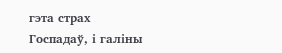гэта страх Госпадаў, і галіны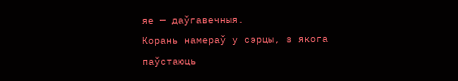яе — даўгавечныя.
Корань намераў у сэрцы, з якога паўстаюць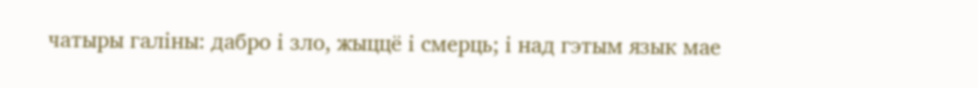чатыры галіны: дабро і зло, жыццё і смерць; і над гэтым язык мае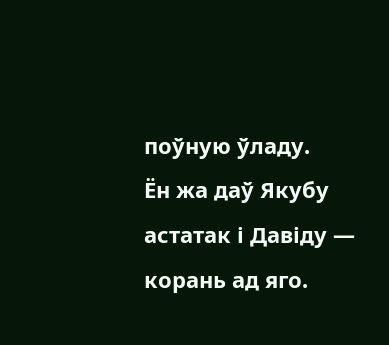поўную ўладу.
Ён жа даў Якубу астатак і Давіду — корань ад яго.